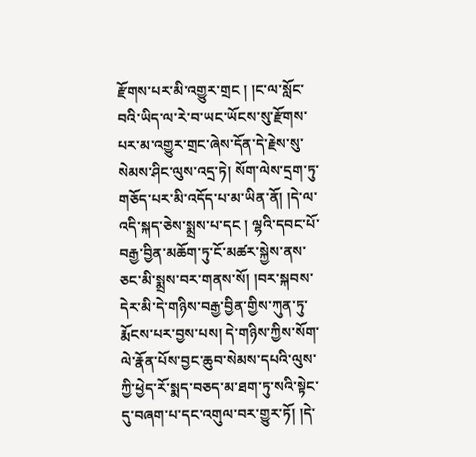རྫོགས་པར་མི་འགྱུར་གྲང ། །ང་ལ་སློང་བའི་ཡིད་ལ་རེ་བ་ཡང་ཡོངས་སུ་རྫོགས་པར་མ་འགྱུར་གྲང་ཞེས་དོན་དེ་རྗེས་སུ་སེམས་ཤིང་ལུས་འདྲ་ཏེ། སོག་ལེས་དྲག་ཏུ་གཅོད་པར་མི་འདོད་པ་མ་ཡིན་ནོ། །དེ་ལ་འདི་སྐད་ཅེས་སྨྲས་པ་དང ། ལྷའི་དབང་པོ་བརྒྱ་བྱིན་མཆོག་ཏུ་ངོ་མཚར་སྐྱེས་ནས་ཅང་མི་སྨྲས་བར་གནས་སོ། །བར་སྐབས་དེར་མི་དེ་གཉིས་བརྒྱ་བྱིན་གྱིས་ཀུན་ཏུ་རྨོངས་པར་བྱས་པས། དེ་གཉིས་ཀྱིས་སོག་ལེ་རྣོན་པོས་བྱང་ཆུབ་སེམས་དཔའི་ལུས་ཀྱི་ཕྱེད་རོ་སྨད་བཅད་མ་ཐག་ཏུ་སའི་སྟེང་དུ་བཞག་པ་དང་འགུལ་བར་གྱུར་ཏོ། །དེ་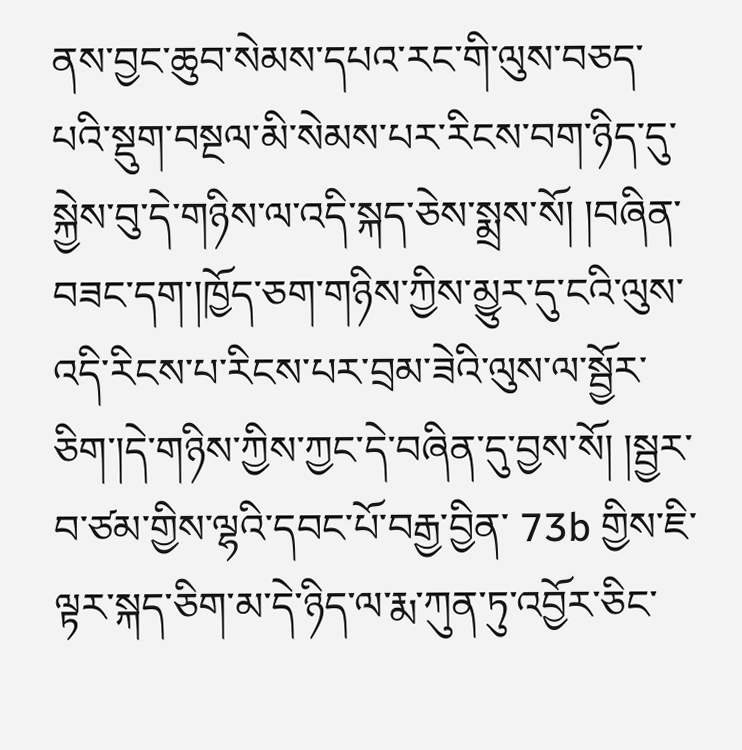ནས་བྱང་ཆུབ་སེམས་དཔའ་རང་གི་ལུས་བཅད་པའི་སྡུག་བསྔལ་མི་སེམས་པར་རིངས་བག་ཉིད་དུ་སྐྱེས་བུ་དེ་གཉིས་ལ་འདི་སྐད་ཅེས་སྨྲས་སོ། །བཞིན་བཟང་དག་།ཁྱོད་ཅག་གཉིས་ཀྱིས་མྱུར་དུ་ངའི་ལུས་འདི་རིངས་པ་རིངས་པར་བྲམ་ཟེའི་ལུས་ལ་སྦྱོར་ཅིག་།དེ་གཉིས་ཀྱིས་ཀྱང་དེ་བཞིན་དུ་བྱས་སོ། །སྦྱར་བ་ཙམ་གྱིས་ལྷའི་དབང་པོ་བརྒྱ་བྱིན་ 73b གྱིས་ཇི་ལྟར་སྐད་ཅིག་མ་དེ་ཉིད་ལ་རྨ་ཀུན་ཏུ་འབྱོར་ཅིང་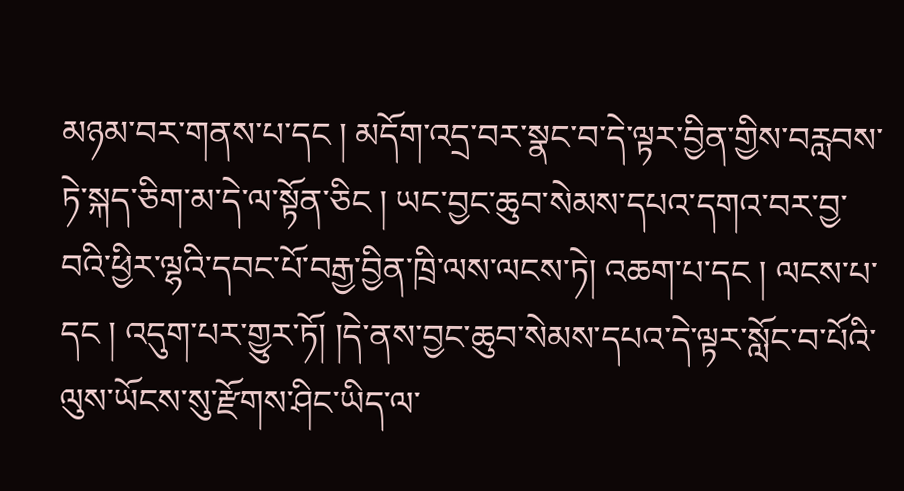མཉམ་བར་གནས་པ་དང ། མདོག་འདྲ་བར་སྣང་བ་དེ་ལྟར་བྱིན་གྱིས་བརླབས་ཏེ་སྐད་ཅིག་མ་དེ་ལ་སྟོན་ཅིང ། ཡང་བྱང་ཆུབ་སེམས་དཔའ་དགའ་བར་བྱ་བའི་ཕྱིར་ལྷའི་དབང་པོ་བརྒྱ་བྱིན་ཁྲི་ལས་ལངས་ཏེ། འཆག་པ་དང ། ལངས་པ་དང ། འདུག་པར་གྱུར་ཏོ། །དེ་ནས་བྱང་ཆུབ་སེམས་དཔའ་དེ་ལྟར་སློང་བ་པོའི་ལུས་ཡོངས་སུ་རྫོགས་ཤིང་ཡིད་ལ་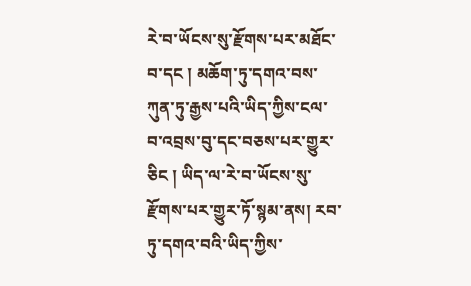རེ་བ་ཡོངས་སུ་རྫོགས་པར་མཐོང་བ་དང ། མཆོག་ཏུ་དགའ་བས་ཀུན་ཏུ་རྒྱས་པའི་ཡིད་ཀྱིས་ངལ་བ་འབྲས་བུ་དང་བཅས་པར་གྱུར་ཅིང ། ཡིད་ལ་རེ་བ་ཡོངས་སུ་རྫོགས་པར་གྱུར་ཏོ་སྙམ་ནས། རབ་ཏུ་དགའ་བའི་ཡིད་ཀྱིས་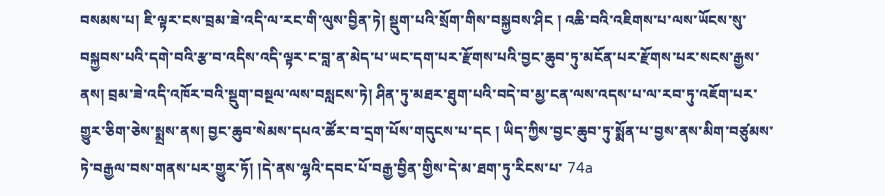བསམས་པ། ཇི་ལྟར་ངས་བྲམ་ཟེ་འདི་ལ་རང་གི་ལུས་བྱིན་ཏེ། སྡུག་པའི་སྲོག་གིས་བསྐྱབས་ཤིང ། འཆི་བའི་འཇིགས་པ་ལས་ཡོངས་སུ་བསྐྱབས་པའི་དགེ་བའི་རྩ་བ་འདིས་འདི་ལྟར་ང་བླ་ན་མེད་པ་ཡང་དག་པར་རྫོགས་པའི་བྱང་ཆུབ་ཏུ་མངོན་པར་རྫོགས་པར་སངས་རྒྱས་ནས། བྲམ་ཟེ་འདི་འཁོར་བའི་སྡུག་བསྔལ་ལས་བསླངས་ཏེ། ཤིན་ཏུ་མཐར་ཐུག་པའི་བདེ་བ་མྱ་ངན་ལས་འདས་པ་ལ་རབ་ཏུ་འཇོག་པར་གྱུར་ཅིག་ཅེས་སྨྲས་ནས། བྱང་ཆུབ་སེམས་དཔའ་ཚོར་བ་དྲག་པོས་གདུངས་པ་དང ། ཡིད་ཀྱིས་བྱང་ཆུབ་ཏུ་སྨོན་པ་བྱས་ནས་མིག་བཙུམས་ཏེ་བརྒྱལ་བས་གནས་པར་གྱུར་ཏོ། །དེ་ནས་ལྷའི་དབང་པོ་བརྒྱ་བྱིན་གྱིས་དེ་མ་ཐག་ཏུ་རིངས་པ་ 74a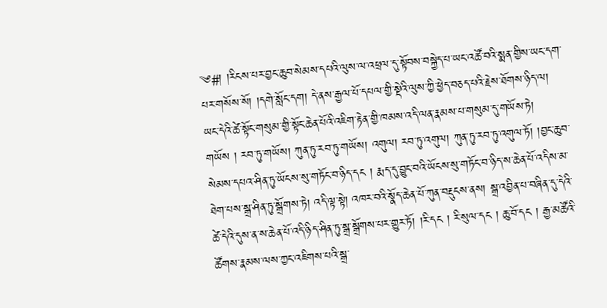༄#། །རིངས་པར་བྱང་ཆུབ་སེམས་དཔའི་ལུས་ལ་འཕྲལ་དུ་སྟོབས་བསྐྱེད་པ་ཡང་འཚོ་བའི་སྨན་གྱིས་ཡང་དག་པར་གསོས་སོ། །དགེ་སློང་དག། དེ་ནས་རྒྱལ་པོ་དཔལ་གྱི་སྡེའི་ལུས་ཀྱི་ཕྱེད་བཅད་པའི་རྗེས་ཐོགས་ཉིད་ལ། ཡང་དེའི་ཚེ་སྟོང་གསུམ་གྱི་སྟོང་ཆེན་པོའི་འཇིག་རྟེན་གྱི་ཁམས་འདི་ལན་རྣམས་པ་གསུམ་དུ་གཡོས་ཏེ། གཡོས ། རབ་ཏུ་གཡོས། ཀུན་ཏུ་རབ་ཏུ་གཡོས། འགུལ། རབ་ཏུ་འགུལ། ཀུན་ཏུ་རབ་ཏུ་འགུལ་ཏོ། །བྱང་ཆུབ་སེམས་དཔའ་ཤིན་ཏུ་ཡོངས་སུ་གཏོང་བ་ཉིད་དང ། རྨད་དུ་བྱུང་བའི་ཡོངས་སུ་གཏོང་བ་ཉིད་ས་ཆེན་པོ་འདིས་མ་ཐེག་པས་སྒྲ་ཤིན་ཏུ་སྒྲོགས་ཏེ། འདི་ལྟ་སྟེ། འཁར་བའི་སྣོད་ཆེན་པོ་ཀུན་བརྡུངས་ནས། སྒྲ་འབྱིན་པ་བཞིན་དུ་དེའི་ཚེ་དེའི་དུས་ན་ས་ཆེན་པོ་འདི་ཉིད་ཤིན་ཏུ་སྒྲ་སྒྲོགས་པར་གྱུར་ཏོ། །རི་དང ། རི་སུལ་དང ། ཆུ་བོ་དང ། རྒྱ་མཚོའི་ཚོགས་རྣམས་ལས་ཀྱང་འཇིགས་པའི་སྒྲ་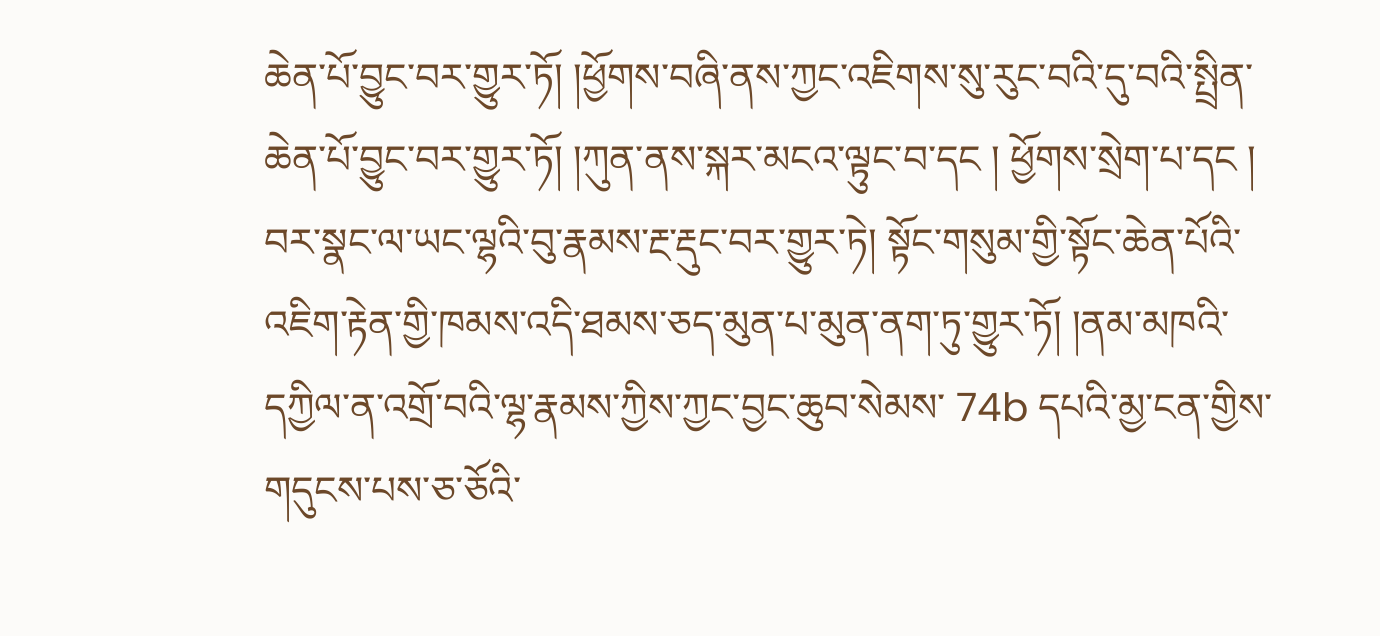ཆེན་པོ་བྱུང་བར་གྱུར་ཏོ། །ཕྱོགས་བཞི་ནས་ཀྱང་འཇིགས་སུ་རུང་བའི་དུ་བའི་སྤྲིན་ཆེན་པོ་བྱུང་བར་གྱུར་ཏོ། །ཀུན་ནས་སྐར་མངའ་ལྟུང་བ་དང ། ཕྱོགས་སྲེག་པ་དང ། བར་སྣང་ལ་ཡང་ལྷའི་བུ་རྣམས་རྔ་རྡུང་བར་གྱུར་ཏེ། སྟོང་གསུམ་གྱི་སྟོང་ཆེན་པོའི་འཇིག་རྟེན་གྱི་ཁམས་འདི་ཐམས་ཅད་མུན་པ་མུན་ནག་ཏུ་གྱུར་ཏོ། །ནམ་མཁའི་དཀྱིལ་ན་འགྲོ་བའི་ལྷ་རྣམས་ཀྱིས་ཀྱང་བྱང་ཆུབ་སེམས་ 74b དཔའི་མྱ་ངན་གྱིས་གདུངས་པས་ཅ་ཅོའི་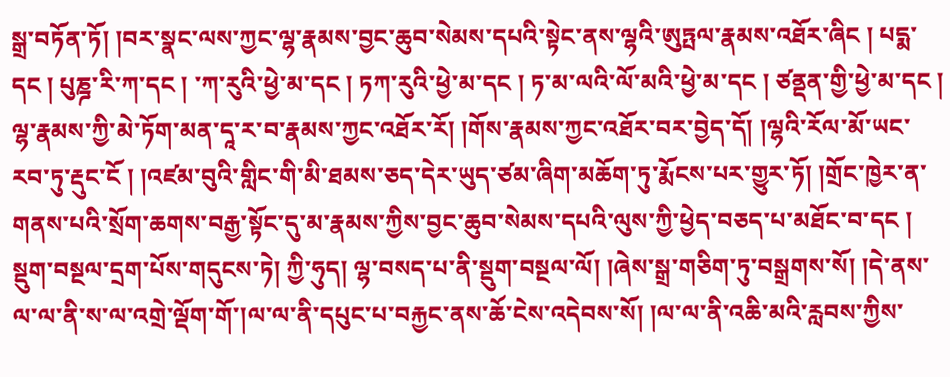སྒྲ་བཏོན་ཏོ། །བར་སྣང་ལས་ཀྱང་ལྷ་རྣམས་བྱང་ཆུབ་སེམས་དཔའི་སྟེང་ནས་ལྷའི་ཨུཏྤལ་རྣམས་འཐོར་ཞིང ། པདྨ་དང ། པུཎྜ་རི་ཀ་དང ། ་ཀ་རུའི་ཕྱེ་མ་དང ། ཏཀ་རུའི་ཕྱེ་མ་དང ། ཏ་མ་ལའི་ལོ་མའི་ཕྱེ་མ་དང ། ཙནྡན་གྱི་ཕྱེ་མ་དང ། ལྷ་རྣམས་ཀྱི་མེ་ཏོག་མན་དཱ་ར་བ་རྣམས་ཀྱང་འཐོར་རོ། །གོས་རྣམས་ཀྱང་འཐོར་བར་བྱེད་དོ། །ལྷའི་རོལ་མོ་ཡང་རབ་ཏུ་རྡུང་ངོ ། །འཛམ་བུའི་གླིང་གི་མི་ཐམས་ཅད་དེར་ཡུད་ཙམ་ཞིག་མཆོག་ཏུ་རྨོངས་པར་གྱུར་ཏོ། །གྲོང་ཁྱེར་ན་གནས་པའི་སྲོག་ཆགས་བརྒྱ་སྟོང་དུ་མ་རྣམས་ཀྱིས་བྱང་ཆུབ་སེམས་དཔའི་ལུས་ཀྱི་ཕྱེད་བཅད་པ་མཐོང་བ་དང ། སྡུག་བསྔལ་དྲག་པོས་གདུངས་ཏེ། ཀྱི་ཧུད། ལྷ་བསད་པ་ནི་སྡུག་བསྔལ་ལོ། །ཞེས་སྒྲ་གཅིག་ཏུ་བསྒྲགས་སོ། །དེ་ནས་ལ་ལ་ནི་ས་ལ་འགྲེ་ལྡོག་གོ་།ལ་ལ་ནི་དཔུང་པ་བརྐྱང་ནས་ཆོ་ངེས་འདེབས་སོ། །ལ་ལ་ནི་འཆི་མའི་རླབས་ཀྱིས་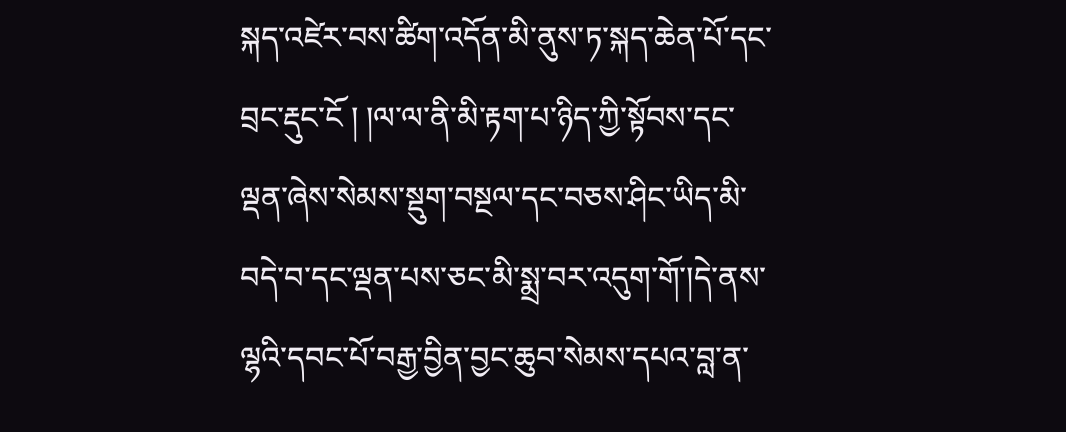སྐད་འཛེར་བས་ཚིག་འདོན་མི་ནུས་ཏ་སྐད་ཆེན་པོ་དང་བྲང་རྡུང་ངོ ། །ལ་ལ་ནི་མི་རྟག་པ་ཉིད་ཀྱི་སྟོབས་དང་ལྡན་ཞེས་སེམས་སྡུག་བསྔལ་དང་བཅས་ཤིང་ཡིད་མི་བདེ་བ་དང་ལྡན་པས་ཅང་མི་སྨྲ་བར་འདུག་གོ་།དེ་ནས་ལྷའི་དབང་པོ་བརྒྱ་བྱིན་བྱང་ཆུབ་སེམས་དཔའ་བླ་ན་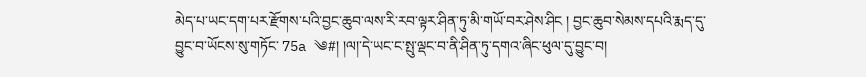མེད་པ་ཡང་དག་པར་རྫོགས་པའི་བྱང་ཆུབ་ལས་རི་རབ་ལྟར་ཤིན་ཏུ་མི་གཡོ་བར་ཤེས་ཤིང ། བྱང་ཆུབ་སེམས་དཔའི་རྨད་དུ་བྱུང་བ་ཡོངས་སུ་གཏོང་ 75a ༄#། །ལ།་དེ་ཡང་ང་སྤུ་ལྡང་བ་ནི་ཤིན་ཏུ་དགའ་ཞིང་ཕུལ་དུ་བྱུང་བ།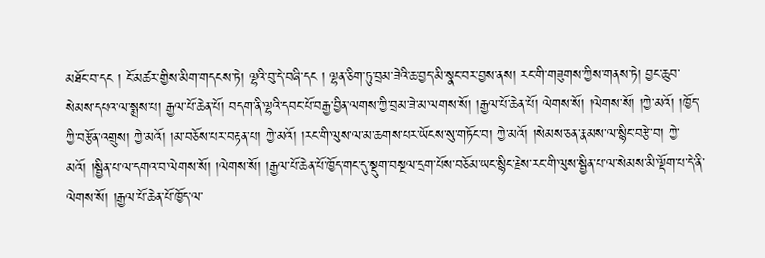མཐོང་བ་དང ། ངོ་མཚར་གྱིས་མིག་གདངས་ཏེ། ལྷའི་བུ་དེ་བཞི་དང ། ལྷན་ཅིག་ཏུ་བྲམ་ཟེའི་ཆ་བྱད་མི་སྣང་བར་བྱས་ནས། རང་གི་གཟུགས་ཀྱིས་གནས་ཏེ། བྱང་ཆུབ་སེམས་དཔའ་ལ་སྨྲས་པ། རྒྱལ་པོ་ཆེན་པོ། བདག་ནི་ལྷའི་དབང་པོ་བརྒྱ་བྱིན་ལགས་ཀྱི་བྲམ་ཟེ་མ་ལགས་སོ། །རྒྱལ་པོ་ཆེན་པོ། ལེགས་སོ། །ལེགས་སོ། །ཀྱེ་མའོ། །ཁྱོད་ཀྱི་བརྩོན་འགྲུས། ཀྱེ་མའོ། །མ་བཅོས་པར་བརྟན་པ། ཀྱེ་མའོ། །རང་གི་ལུས་ལ་མ་ཆགས་པར་ཡོངས་སུ་གཏོང་བ། ཀྱེ་མའོ། །སེམས་ཅན་རྣམས་ལ་སྙིང་བརྩེ་བ། ཀྱེ་མའོ། །སྦྱིན་པ་ལ་དགའ་བ་ལེགས་སོ། །ལེགས་སོ། །རྒྱལ་པོ་ཆེན་པོ་ཁྱོད་གང་དུ་སྡུག་བསྔལ་དྲག་པོས་བཅོམ་ཡང་སྙིང་རྗེས་རང་གི་ལུས་སྦྱིན་པ་ལ་སེམས་མི་ལྡོག་པ་དེ་ནི་ལེགས་སོ། །རྒྱལ་པོ་ཆེན་པོ་ཁྱོད་ལ་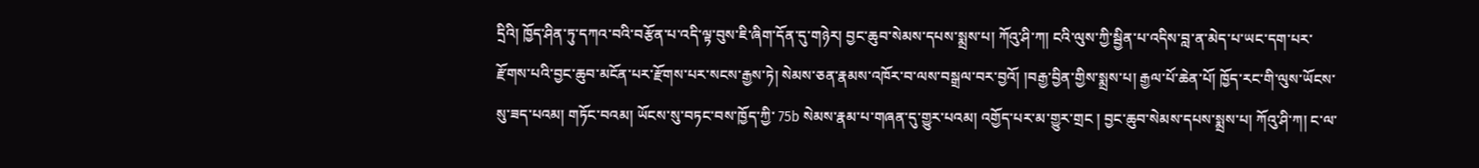དྲིའི། ཁྱོད་ཤིན་ཏུ་དཀའ་བའི་བརྩོན་པ་འདི་ལྟ་བུས་ཇི་ཞིག་དོན་དུ་གཉེར། བྱང་ཆུབ་སེམས་དཔས་སྨྲས་པ། ཀོའུ་ཤི་ཀ། ངའི་ལུས་ཀྱི་སྦྱིན་པ་འདིས་བླ་ན་མེད་པ་ཡང་དག་པར་རྫོགས་པའི་བྱང་ཆུབ་མངོན་པར་རྫོགས་པར་སངས་རྒྱས་ཏེ། སེམས་ཅན་རྣམས་འཁོར་བ་ལས་བསྒྲལ་བར་བྱའོ། །བརྒྱ་བྱིན་གྱིས་སྨྲས་པ། རྒྱལ་པོ་ཆེན་པོ། ཁྱོད་རང་གི་ལུས་ཡོངས་སུ་ཟད་པའམ། གཏོང་བའམ། ཡོངས་སུ་བཏང་བས་ཁྱོད་ཀྱི་ 75b སེམས་རྣམ་པ་གཞན་དུ་གྱུར་པའམ། འགྱོད་པར་མ་གྱུར་གྲང ། བྱང་ཆུབ་སེམས་དཔས་སྨྲས་པ། ཀོའུ་ཤི་ཀ། ང་ལ་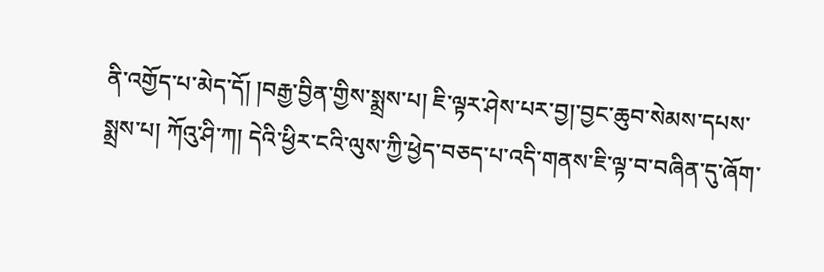ནི་འགྱོད་པ་མེད་དོ། །བརྒྱ་བྱིན་གྱིས་སྨྲས་པ། ཇི་ལྟར་ཤེས་པར་བྱ།་བྱང་ཆུབ་སེམས་དཔས་སྨྲས་པ། ཀོའུ་ཤི་ཀ། དེའི་ཕྱིར་ངའི་ལུས་ཀྱི་ཕྱེད་བཅད་པ་འདི་གནས་ཇི་ལྟ་བ་བཞིན་དུ་ཞོག་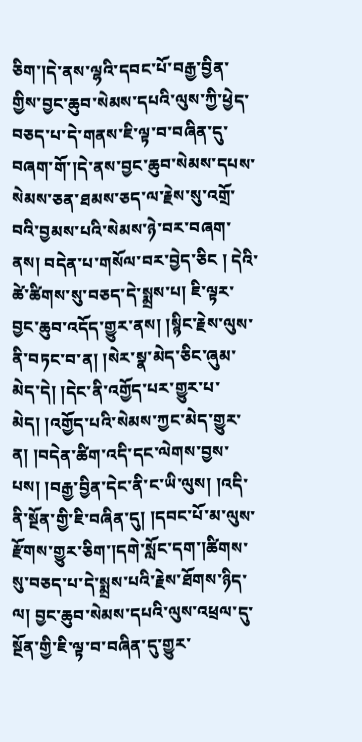ཅིག་།དེ་ནས་ལྷའི་དབང་པོ་བརྒྱ་བྱིན་གྱིས་བྱང་ཆུབ་སེམས་དཔའི་ལུས་ཀྱི་ཕྱེད་བཅད་པ་དེ་གནས་ཇི་ལྟ་བ་བཞིན་དུ་བཞག་གོ་།དེ་ནས་བྱང་ཆུབ་སེམས་དཔས་སེམས་ཅན་ཐམས་ཅད་ལ་རྗེས་སུ་འགྲོ་བའི་བྱམས་པའི་སེམས་ཉེ་བར་བཞག་ནས། བདེན་པ་གསོལ་བར་བྱེད་ཅིང ། དེའི་ཚེ་ཚིགས་སུ་བཅད་དེ་སྨྲས་པ། ཇི་ལྟར་བྱང་ཆུབ་འདོད་གྱུར་ནས། །སྙིང་རྗེས་ལུས་ནི་བཏང་བ་ན། །སེར་སྣ་མེད་ཅིང་ཞུམ་མེད་དེ། །དེང་ནི་འགྱོད་པར་གྱུར་པ་མེད། །འགྱོད་པའི་སེམས་ཀྱང་མེད་གྱུར་ན། །བདེན་ཚིག་འདི་དང་ལེགས་བྱས་པས། །བརྒྱ་བྱིན་དེང་ནི་ང་ཡི་ལུས། །འདི་ནི་སྔོན་གྱི་ཇི་བཞིན་དུ། །དབང་པོ་མ་ལུས་རྫོགས་གྱུར་ཅིག་།དགེ་སློང་དག་།ཚིགས་སུ་བཅད་པ་དེ་སྨྲས་པའི་རྗེས་ཐོགས་ཉིད་ལ། བྱང་ཆུབ་སེམས་དཔའི་ལུས་འཕྲལ་དུ་སྔོན་གྱི་ཇི་ལྟ་བ་བཞིན་དུ་གྱུར་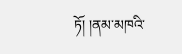ཏོ། །ནམ་མཁའི་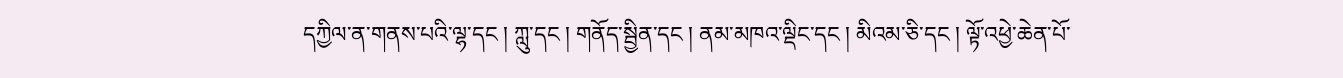དཀྱིལ་ན་གནས་པའི་ལྷ་དང ། ཀླུ་དང ། གནོད་སྦྱིན་དང ། ནམ་མཁའ་ལྡིང་དང ། མིའམ་ཅི་དང ། ལྟོ་འཕྱེ་ཆེན་པོ་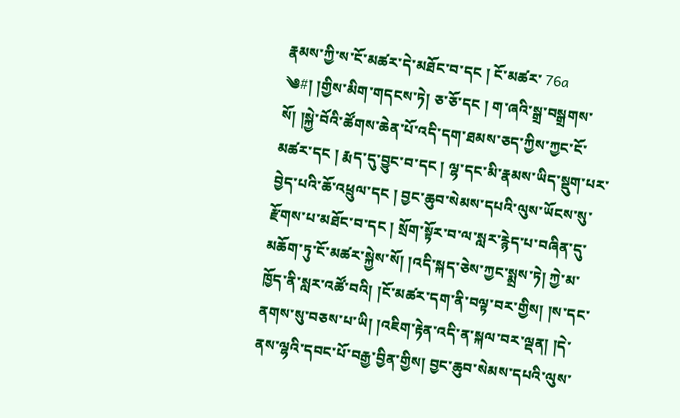རྣམས་ཀྱི་ས་ངོ་མཚར་དེ་མཐོང་བ་དང ། ངོ་མཚར་ 76a ༄#། །གྱིས་མིག་གདངས་ཏེ། ཅ་ཅོ་དང ། ག་ཞའི་སྒྲ་བསྒྲགས་སོ། །སྐྱེ་བོའི་ཚོགས་ཆེན་པོ་འདི་དག་ཐམས་ཅད་ཀྱིས་ཀྱང་ངོ་མཚར་དང ། རྨད་དུ་བྱུང་བ་དང ། ལྷ་དང་མི་རྣམས་ཡིད་སྡུག་པར་བྱེད་པའི་ཆོ་འཕྲུལ་དང ། བྱང་ཆུབ་སེམས་དཔའི་ལུས་ཡོངས་སུ་རྫོགས་པ་མཐོང་བ་དང ། སྲོག་སྟོར་བ་ལ་སླར་རྙེད་པ་བཞིན་དུ་མཆོག་ཏུ་ངོ་མཚར་སྐྱེས་སོ། །འདི་སྐད་ཅེས་ཀྱང་སྨྲས་ཏེ། ཀྱེ་མ་ཁྱོད་ནི་སླར་འཚོ་བའི། །ངོ་མཚར་དག་ནི་བལྟ་བར་གྱིས། །ས་དང་ནགས་སུ་བཅས་པ་ཡི། །འཇིག་རྟེན་འདི་ན་སྐལ་བར་ལྡན། །དེ་ནས་ལྷའི་དབང་པོ་བརྒྱ་བྱིན་གྱིས། བྱང་ཆུབ་སེམས་དཔའི་ལུས་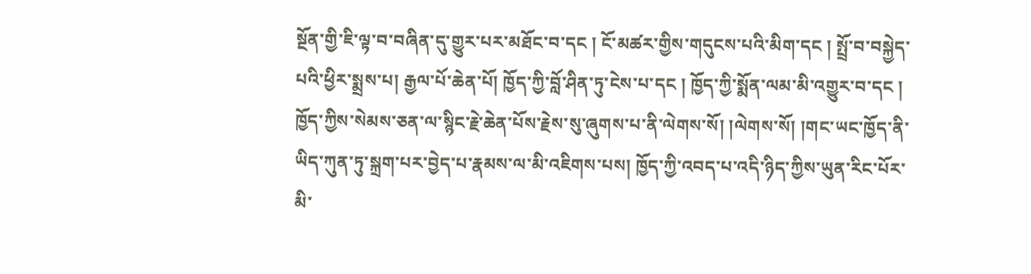སྔོན་གྱི་ཇི་ལྟ་བ་བཞིན་དུ་གྱུར་པར་མཐོང་བ་དང ། ངོ་མཚར་གྱིས་གདུངས་པའི་མིག་དང ། སྤྲོ་བ་བསྐྱེད་པའི་ཕྱིར་སྨྲས་པ། རྒྱལ་པོ་ཆེན་པོ། ཁྱོད་ཀྱི་བློ་ཤིན་ཏུ་ངེས་པ་དང ། ཁྱོད་ཀྱི་སྨོན་ལམ་མི་འགྱུར་བ་དང ། ཁྱོད་ཀྱིས་སེམས་ཅན་ལ་སྙིང་རྗེ་ཆེན་པོས་རྗེས་སུ་ཞུགས་པ་ནི་ལེགས་སོ། །ལེགས་སོ། །གང་ཡང་ཁྱོད་ནི་ཡིད་ཀུན་ཏུ་སྐྲག་པར་བྱེད་པ་རྣམས་ལ་མི་འཇིགས་པས། ཁྱོད་ཀྱི་འབད་པ་འདི་ཉིད་ཀྱིས་ཡུན་རིང་པོར་མི་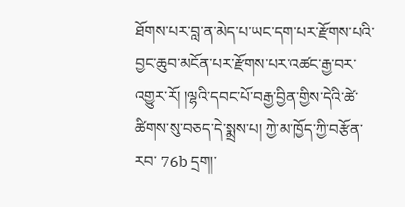ཐོགས་པར་བླ་ན་མེད་པ་ཡང་དག་པར་རྫོགས་པའི་བྱང་ཆུབ་མངོན་པར་རྫོགས་པར་འཚང་རྒྱ་བར་འགྱུར་རོ། །ལྷའི་དབང་པོ་བརྒྱ་བྱིན་གྱིས་དེའི་ཚེ་ཚིགས་སུ་བཅད་དེ་སྨྲས་པ། ཀྱེ་མ་ཁྱོད་ཀྱི་བརྩོན་རབ་ 76b དྲག།་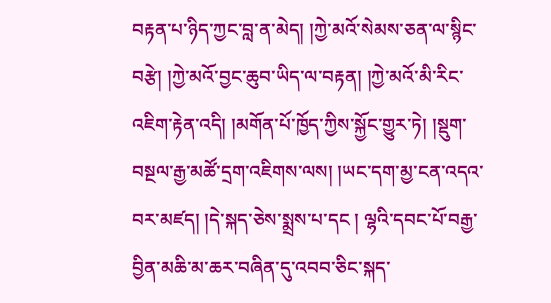བརྟན་པ་ཉིད་ཀྱང་བླ་ན་མེད། །ཀྱེ་མའོ་སེམས་ཅན་ལ་སྙིང་བརྩེ། །ཀྱེ་མའོ་བྱང་ཆུབ་ཡིད་ལ་བརྟན། །ཀྱེ་མའོ་མི་རིང་འཇིག་རྟེན་འདི། །མགོན་པོ་ཁྱོད་ཀྱིས་སྐྱོང་གྱུར་ཏེ། །སྡུག་བསྔལ་རྒྱ་མཚོ་དྲག་འཇིགས་ལས། །ཡང་དག་མྱ་ངན་འདའ་བར་མཛད། །དེ་སྐད་ཅེས་སྨྲས་པ་དང ། ལྷའི་དབང་པོ་བརྒྱ་བྱིན་མཆི་མ་ཆར་བཞིན་དུ་འབབ་ཅིང་སྐད་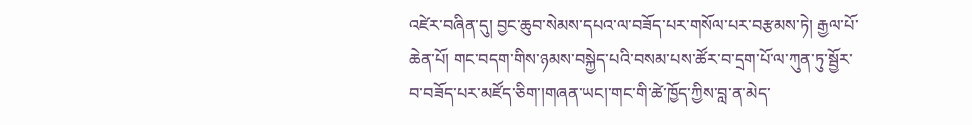འཛེར་བཞིན་དུ། བྱང་ཆུབ་སེམས་དཔའ་ལ་བཟོད་པར་གསོལ་པར་བརྩམས་ཏེ། རྒྱལ་པོ་ཆེན་པོ། གང་བདག་གིས་ཉམས་བསྐྱེད་པའི་བསམ་པས་ཚོར་བ་དྲག་པོ་ལ་ཀུན་ཏུ་སྦྱོར་བ་བཟོད་པར་མཛོད་ཅིག་།གཞན་ཡང།་གང་གི་ཚེ་ཁྱོད་ཀྱིས་བླ་ན་མེད་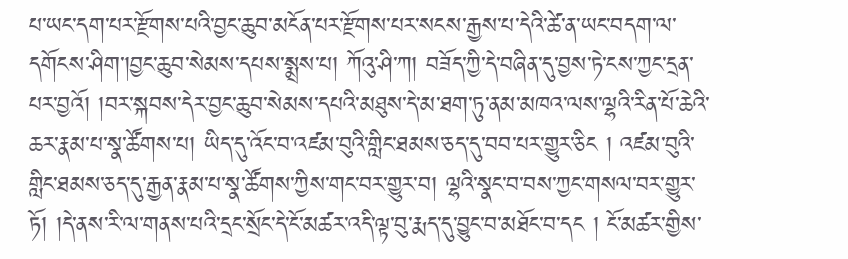པ་ཡང་དག་པར་རྫོགས་པའི་བྱང་ཆུབ་མངོན་པར་རྫོགས་པར་སངས་རྒྱས་པ་དེའི་ཚེ་ན་ཡང་བདག་ལ་དགོངས་ཤིག་།བྱང་ཆུབ་སེམས་དཔས་སྨྲས་པ། ཀོའུ་ཤི་ཀ། བཟོད་ཀྱི་དེ་བཞིན་དུ་བྱས་ཏེ་ངས་ཀྱང་དྲན་པར་བྱའོ། །བར་སྐབས་དེར་བྱང་ཆུབ་སེམས་དཔའི་མཐུས་དེ་མ་ཐག་ཏུ་ནམ་མཁའ་ལས་ལྷའི་རིན་པོ་ཆེའི་ཆར་རྣམ་པ་སྣ་ཚོགས་པ། ཡིད་དུ་འོང་བ་འཛམ་བུའི་གླིང་ཐམས་ཅད་དུ་བབ་པར་གྱུར་ཅིང ། འཛམ་བུའི་གླིང་ཐམས་ཅད་དུ་རྒྱན་རྣམ་པ་སྣ་ཚོགས་ཀྱིས་གང་བར་གྱུར་བ། ལྷའི་སྣང་བ་བས་ཀྱང་གསལ་བར་གྱུར་ཏོ། །དེ་ནས་རི་ལ་གནས་པའི་དྲང་སྲོང་དེ་ངོ་མཚར་འདི་ལྟ་བུ་རྨད་དུ་བྱུང་བ་མཐོང་བ་དང ། ངོ་མཚར་གྱིས་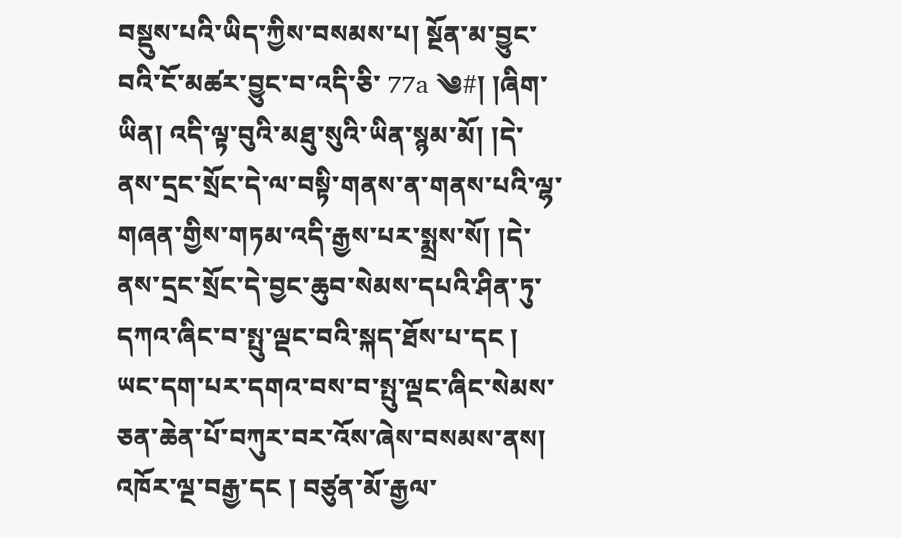བསྡུས་པའི་ཡིད་ཀྱིས་བསམས་པ། སྔོན་མ་བྱུང་བའི་ངོ་མཚར་བྱུང་བ་འདི་ཅི་ 77a ༄#། །ཞིག་ཡིན། འདི་ལྟ་བུའི་མཐུ་སུའི་ཡིན་སྙམ་མོ། །དེ་ནས་དྲང་སྲོང་དེ་ལ་བསྟི་གནས་ན་གནས་པའི་ལྷ་གཞན་གྱིས་གཏམ་འདི་རྒྱས་པར་སྨྲས་སོ། །དེ་ནས་དྲང་སྲོང་དེ་བྱང་ཆུབ་སེམས་དཔའི་ཤིན་ཏུ་དཀའ་ཞིང་བ་སྤུ་ལྡང་བའི་སྐད་ཐོས་པ་དང ། ཡང་དག་པར་དགའ་བས་བ་སྤུ་ལྡང་ཞིང་སེམས་ཅན་ཆེན་པོ་བཀུར་བར་འོས་ཞེས་བསམས་ནས། འཁོར་ལྔ་བརྒྱ་དང ། བཙུན་མོ་རྒྱལ་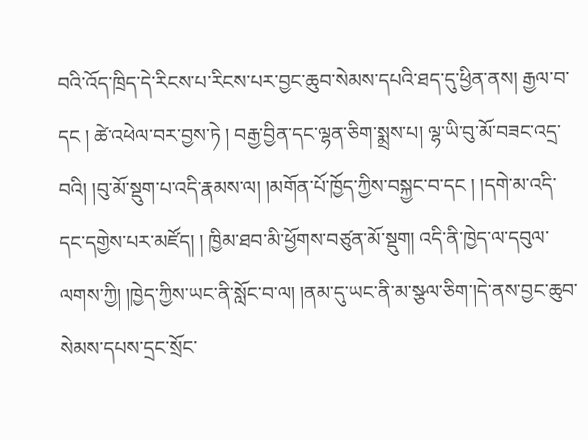བའི་འོད་ཁྲིད་དེ་རིངས་པ་རིངས་པར་བྱང་ཆུབ་སེམས་དཔའི་ཐད་དུ་ཕྱིན་ནས། རྒྱལ་བ་དང ། ཚེ་འཕེལ་བར་བྱས་ཏེ ། བརྒྱ་བྱིན་དང་ལྷན་ཅིག་སྨྲས་པ། ལྷ་ཡི་བུ་མོ་བཟང་འདྲ་བའི། །བུ་མོ་སྡུག་པ་འདི་རྣམས་ལ། །མགོན་པོ་ཁྱོད་ཀྱིས་བསྐྱང་བ་དང ། །དགེ་མ་འདི་དང་དགྱེས་པར་མཛོད། ། ཁྱིམ་ཐབ་མི་ཕྱོགས་བཙུན་མོ་སྡུག། འདི་ནི་ཁྱེད་ལ་དབུལ་ལགས་ཀྱི། །ཁྱེད་ཀྱིས་ཡང་ནི་སློང་བ་ལ། །ནམ་དུ་ཡང་ནི་མ་སྩལ་ཅིག་།དེ་ནས་བྱང་ཆུབ་སེམས་དཔས་དྲང་སྲོང་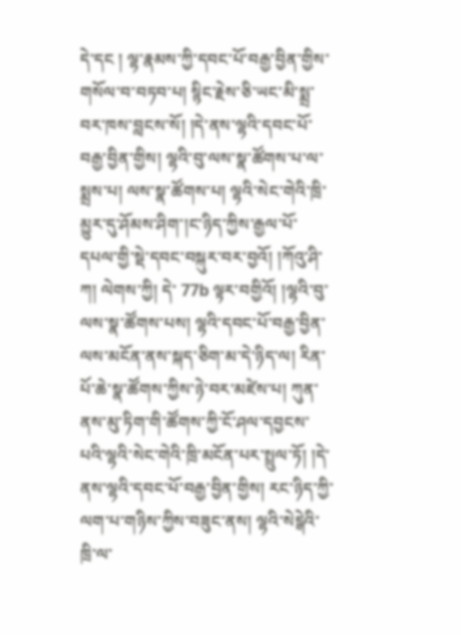དེ་དང ། ལྷ་རྣམས་ཀྱི་དབང་པོ་བརྒྱ་བྱིན་གྱིས་གསོལ་བ་བཏབ་པ། སྙིང་རྗེས་ཅི་ཡང་མི་སྨྲ་བར་ཁས་བླངས་སོ། །དེ་ནས་ལྷའི་དབང་པོ་བརྒྱ་བྱིན་གྱིས། ལྷའི་བུ་ལས་སྣ་ཚོགས་པ་ལ་སྨྲས་པ། ལས་སྣ་ཚོགས་པ། ལྷའི་སེང་གེའི་ཁྲི་མྱུར་དུ་ཤོམས་ཤིག་།ང་ཉིད་ཀྱིས་རྒྱལ་པོ་དཔལ་གྱི་སྡེ་དབང་བསྐུར་བར་བྱའོ། །ཀོའུ་ཤི་ཀ། ལེགས་ཀྱི། དེ་ 77b ལྟར་བགྱིའོ། །ལྷའི་བུ་ལས་སྣ་ཚོགས་པས། ལྷའི་དབང་པོ་བརྒྱ་བྱིན་ལས་མངོན་ནས་སྐད་ཅིག་མ་དེ་ཉིད་ལ། རིན་པོ་ཆེ་སྣ་ཚོགས་ཀྱིས་ཉེ་བར་མཛེས་པ། ཀུན་ནས་མུ་ཏིག་གི་ཚོགས་ཀྱི་ངོ་ཤལ་དབྱངས་པའི་ལྷའི་སེང་གེའི་ཁྲི་མངོན་པར་སྤྲུལ་ཏོ། །དེ་ནས་ལྷའི་དབང་པོ་བརྒྱ་བྱིན་གྱིས། རང་ཉིད་ཀྱི་ལག་པ་གཉིས་ཀྱིས་བཟུང་ནས། ལྷའི་སེངྒེའི་ཁྲི་ལ་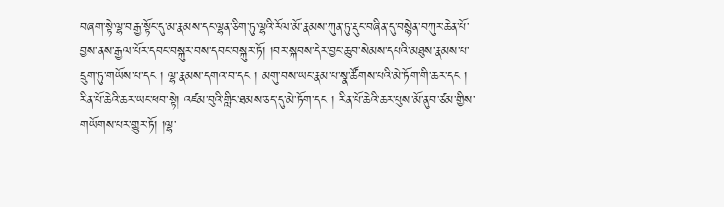བཞག་སྟེ་ལྷ་བརྒྱ་སྟོང་དུ་མ་རྣམས་དང་ལྷན་ཅིག་ཏུ་ལྷའི་རོལ་མོ་རྣམས་ཀུན་ཏུ་རྡུང་བཞིན་དུ་བསྙེན་བཀུར་ཆེན་པོ་བྱས་ནས་རྒྱལ་པོར་དབང་བསྐུར་བས་དབང་བསྐུར་ཏོ། །བར་སྐབས་དེར་བྱང་ཆུབ་སེམས་དཔའི་མཐུས་རྣམས་པ་དྲུག་ཏུ་གཡོས་པ་དང ། ལྷ་རྣམས་དགའ་བ་དང ། མགུ་བས་ཡང་རྣམ་པ་སྣ་ཚོགས་པའི་མེ་ཏོག་གི་ཆར་དང ། རིན་པོ་ཆེའི་ཆར་ཡང་ཕབ་སྟེ། འཛམ་བུའི་གླིང་ཐམས་ཅད་དུ་མེ་ཏོག་དང ། རིན་པོ་ཆེའི་ཆར་པུས་མོ་ནུབ་ཙམ་གྱིས་གཡོགས་པར་གྱུར་ཏོ། །ལྷ་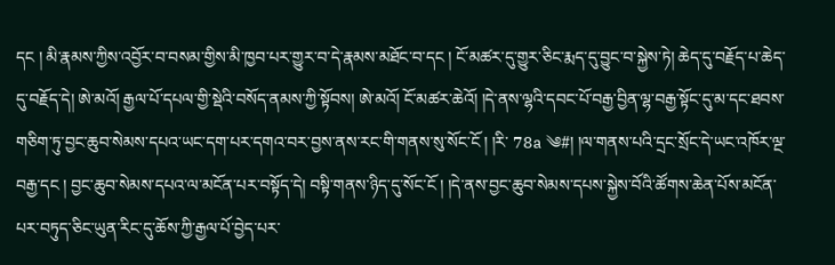དང ། མི་རྣམས་ཀྱིས་འབྱོར་བ་བསམ་གྱིས་མི་ཁྱབ་པར་གྱུར་བ་དེ་རྣམས་མཐོང་བ་དང ། ངོ་མཚར་དུ་གྱུར་ཅིང་རྨད་དུ་བྱུང་བ་སྐྱེས་ཏེ། ཆེད་དུ་བརྗོད་པ་ཆེད་དུ་བརྗོད་དེ། ཨེ་མའོ། རྒྱལ་པོ་དཔལ་གྱི་སྡེའི་བསོད་ནམས་ཀྱི་སྟོབས། ཨེ་མའོ། ངོ་མཚར་ཆེའོ། །དེ་ནས་ལྷའི་དབང་པོ་བརྒྱ་བྱིན་ལྷ་བརྒྱ་སྟོང་དུ་མ་དང་ཐབས་གཅིག་ཏུ་བྱང་ཆུབ་སེམས་དཔའ་ཡང་དག་པར་དགའ་བར་བྱས་ནས་རང་གི་གནས་སུ་སོང་ངོ ། །རི་ 78a ༄#། །ལ་གནས་པའི་དྲང་སྲོང་དེ་ཡང་འཁོར་ལྔ་བརྒྱ་དང ། བྱང་ཆུབ་སེམས་དཔའ་ལ་མངོན་པར་བསྟོད་དེ། བསྟི་གནས་ཉིད་དུ་སོང་ངོ ། །དེ་ནས་བྱང་ཆུབ་སེམས་དཔས་སྐྱེས་བོའི་ཚོགས་ཆེན་པོས་མངོན་པར་བཏུད་ཅིང་ཡུན་རིང་དུ་ཆོས་ཀྱི་རྒྱལ་པོ་བྱེད་པར་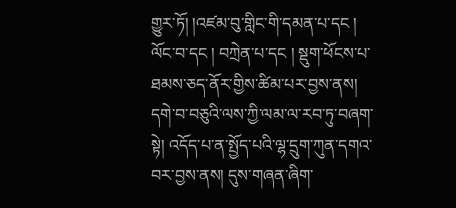གྱུར་ཏོ། །འཛམ་བུ་གླིང་གི་དམན་པ་དང ། ལོང་བ་དང ། བཀྲེན་པ་དང ། སྡུག་ཕོངས་པ་ཐམས་ཅད་ནོར་གྱིས་ཚིམ་པར་བྱས་ནས། དགེ་བ་བཅུའི་ལས་ཀྱི་ལམ་ལ་རབ་ཏུ་བཞག་སྟེ། འདོད་པ་ན་སྤྱོད་པའི་ལྷ་དྲུག་ཀུན་དགའ་བར་བྱས་ནས། དུས་གཞན་ཞིག་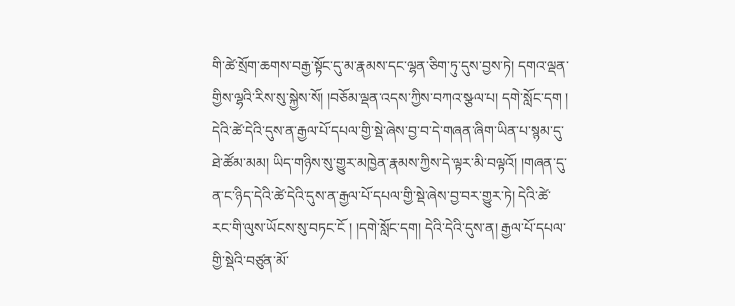གི་ཚེ་སྲོག་ཆགས་བརྒྱ་སྟོང་དུ་མ་རྣམས་དང་ལྷན་ཅིག་ཏུ་དུས་བྱས་ཏེ། དགའ་ལྡན་གྱིས་ལྷའི་རིས་སུ་སྐྱེས་སོ། །བཅོམ་ལྡན་འདས་ཀྱིས་བཀའ་སྩལ་པ། དགེ་སློང་དག ། དེའི་ཚེ་དེའི་དུས་ན་རྒྱལ་པོ་དཔལ་གྱི་སྡེ་ཞེས་བྱ་བ་དེ་གཞན་ཞིག་ཡིན་པ་སྙམ་དུ་ཐེ་ཚོམ་མམ། ཡིད་གཉིས་སུ་གྱུར་མཁྱེན་རྣམས་ཀྱིས་དེ་ལྟར་མི་བལྟའོ། །གཞན་དུ་ན་ང་ཉིད་དེའི་ཚེ་དེའི་དུས་ན་རྒྱལ་པོ་དཔལ་གྱི་སྡེ་ཞེས་བྱ་བར་གྱུར་ཏེ། དེའི་ཚེ་རང་གི་ལུས་ཡོངས་སུ་བཏང་ངོ ། །དགེ་སློང་དག། དེའི་དེའི་དུས་ན། རྒྱལ་པོ་དཔལ་གྱི་སྡེའི་བཙུན་མོ་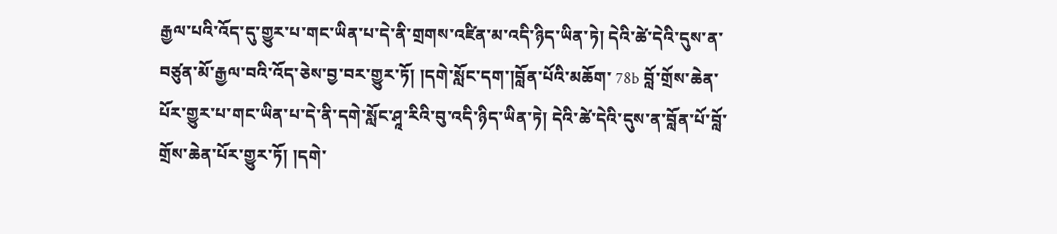རྒྱལ་པའི་འོད་དུ་གྱུར་པ་གང་ཡིན་པ་དེ་ནི་གྲགས་འཛིན་མ་འདི་ཉིད་ཡིན་ཏེ། དེའི་ཚེ་དེའི་དུས་ན་བཙུན་མོ་རྒྱལ་བའི་འོད་ཅེས་བྱ་བར་གྱུར་ཏོ། །དགེ་སློང་དག་།བློན་པོའི་མཆོག་ 78b བློ་གྲོས་ཆེན་པོར་གྱུར་པ་གང་ཡིན་པ་དེ་ནི་དགེ་སློང་ཤཱ་རིའི་བུ་འདི་ཉིད་ཡིན་ཏེ། དེའི་ཚེ་དེའི་དུས་ན་བློན་པོ་བློ་གྲོས་ཆེན་པོར་གྱུར་ཏོ། །དགེ་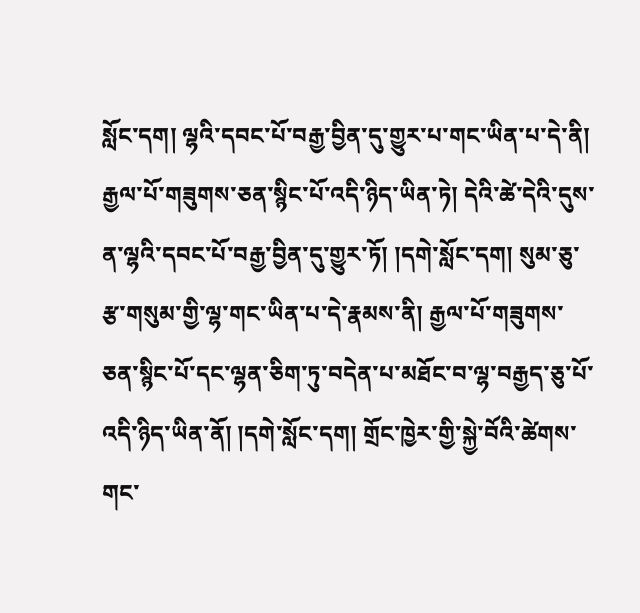སློང་དག། ལྷའི་དབང་པོ་བརྒྱ་བྱིན་དུ་གྱུར་པ་གང་ཡིན་པ་དེ་ནི། རྒྱལ་པོ་གཟུགས་ཅན་སྙིང་པོ་འདི་ཉིད་ཡིན་ཏེ། དེའི་ཚེ་དེའི་དུས་ན་ལྷའི་དབང་པོ་བརྒྱ་བྱིན་དུ་གྱུར་ཏོ། །དགེ་སློང་དག། སུམ་ཅུ་རྩ་གསུམ་གྱི་ལྷ་གང་ཡིན་པ་དེ་རྣམས་ནི། རྒྱལ་པོ་གཟུགས་ཅན་སྙིང་པོ་དང་ལྷན་ཅིག་ཏུ་བདེན་པ་མཐོང་བ་ལྷ་བརྒྱད་ཅུ་པོ་འདི་ཉིད་ཡིན་ནོ། །དགེ་སློང་དག། གྲོང་ཁྱེར་གྱི་སྐྱེ་བོའི་ཚེགས་གང་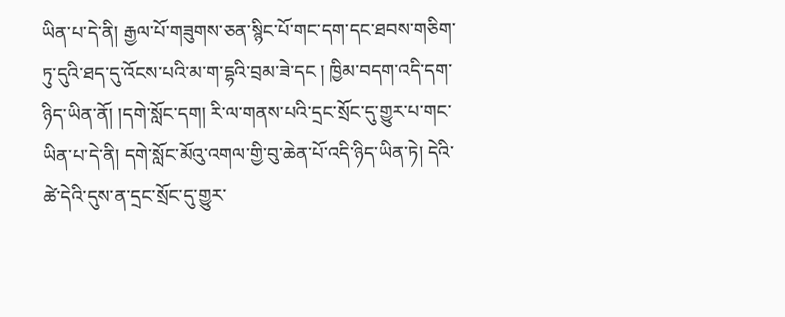ཡིན་པ་དེ་ནི། རྒྱལ་པོ་གཟུགས་ཅན་སྙིང་པོ་གང་དག་དང་ཐབས་གཅིག་ཏུ་དུའི་ཐད་དུ་འོངས་པའི་མ་ག་དྷའི་བྲམ་ཟེ་དང ། ཁྱིམ་བདག་འདི་དག་ཉིད་ཡིན་ནོ། །དགེ་སློང་དག། རི་ལ་གནས་པའི་དྲང་སྲོང་དུ་གྱུར་པ་གང་ཡིན་པ་དེ་ནི། དགེ་སློང་མོའུ་འགལ་གྱི་བུ་ཆེན་པོ་འདི་ཉིད་ཡིན་ཏེ། དེའི་ཚེ་དེའི་དུས་ན་དྲང་སྲོང་དུ་གྱུར་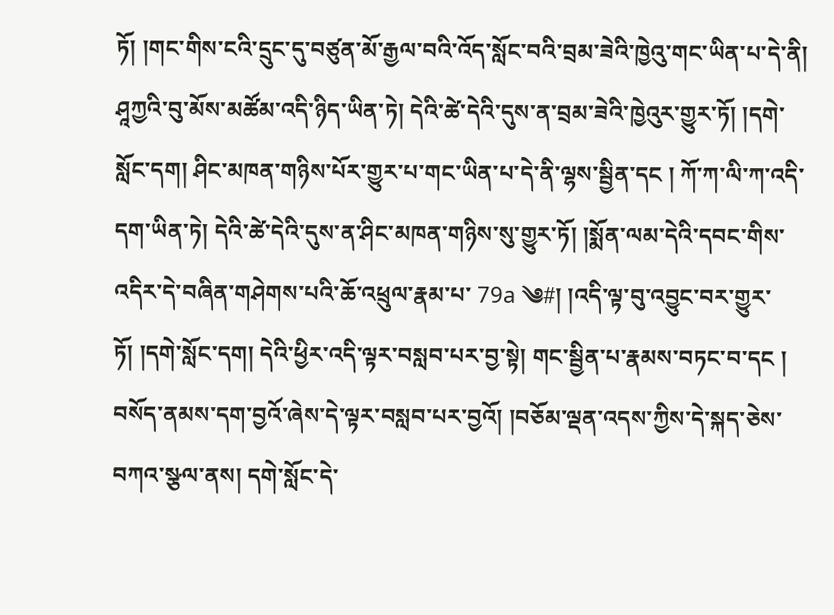ཏོ། །གང་གིས་ངའི་དྲུང་དུ་བཙུན་མོ་རྒྱལ་བའི་འོད་སློང་བའི་བྲམ་ཟེའི་ཁྱེའུ་གང་ཡིན་པ་དེ་ནི། ཤཱཀྱའི་བུ་མོས་མཚོམ་འདི་ཉིད་ཡིན་ཏེ། དེའི་ཚེ་དེའི་དུས་ན་བྲམ་ཟེའི་ཁྱེའུར་གྱུར་ཏོ། །དགེ་སློང་དག། ཤིང་མཁན་གཉིས་པོར་གྱུར་པ་གང་ཡིན་པ་དེ་ནི་ལྷས་སྦྱིན་དང ། ཀོ་ཀ་ལི་ཀ་འདི་དག་ཡིན་ཏེ། དེའི་ཚེ་དེའི་དུས་ན་ཤིང་མཁན་གཉིས་སུ་གྱུར་ཏོ། །སྨོན་ལམ་དེའི་དབང་གིས་འདིར་དེ་བཞིན་གཤེགས་པའི་ཆོ་འཕྲུལ་རྣམ་པ་ 79a ༄#། །འདི་ལྟ་བུ་འབྱུང་བར་གྱུར་ཏོ། །དགེ་སློང་དག། དེའི་ཕྱིར་འདི་ལྟར་བསླབ་པར་བྱ་སྟེ། གང་སྦྱིན་པ་རྣམས་བཏང་བ་དང ། བསོད་ནམས་དག་བྱའོ་ཞེས་དེ་ལྟར་བསླབ་པར་བྱའོ། །བཅོམ་ལྡན་འདས་ཀྱིས་དེ་སྐད་ཅེས་བཀའ་སྩལ་ནས། དགེ་སློང་དེ་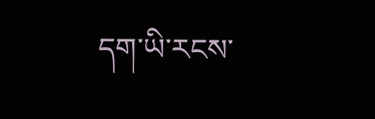དག་ཡི་རངས་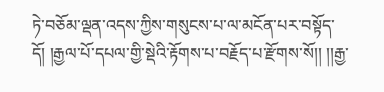ཏེ་བཅོམ་ལྡན་འདས་ཀྱིས་གསུངས་པ་ལ་མངོན་པར་བསྟོད་དོ། །རྒྱལ་པོ་དཔལ་གྱི་སྡེའི་རྟོགས་པ་བརྗོད་པ་རྫོགས་སོ།། །།རྒྱ་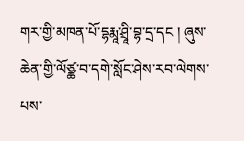གར་གྱི་མཁན་པོ་དྷརྨཱ་ཤྲཱི་བྷ་དྲ་དང ། ཞུས་ཆེན་གྱི་ལོཙྪ་བ་དགེ་སློང་ཤེས་རབ་ལེགས་པས་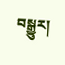བསྒྱུར།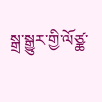སྒྲ་སྒྱུར་གྱི་ལོཙྪ་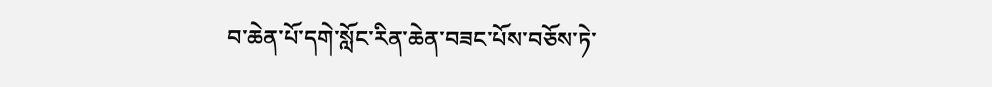བ་ཆེན་པོ་དགེ་སློང་རིན་ཆེན་བཟང་པོས་བཅོས་ཏེ་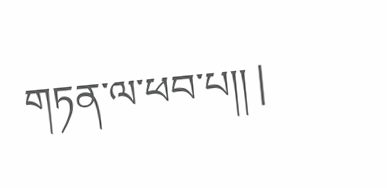གཏན་ལ་ཕབ་པ།། |